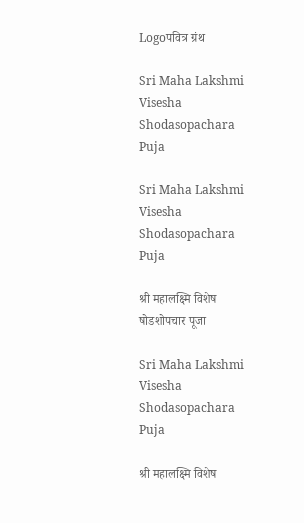Logoपवित्र ग्रंथ

Sri Maha Lakshmi Visesha Shodasopachara Puja

Sri Maha Lakshmi Visesha Shodasopachara Puja

श्री महालक्ष्मि विशेष षोडशोपचार पूजा

Sri Maha Lakshmi Visesha Shodasopachara Puja

श्री महालक्ष्मि विशेष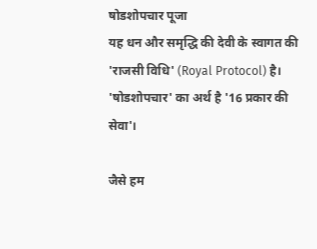षोडशोपचार पूजा
यह धन और समृद्धि की देवी के स्वागत की 'राजसी विधि' (Royal Protocol) है। 'षोडशोपचार' का अर्थ है '16 प्रकार की सेवा'।

जैसे हम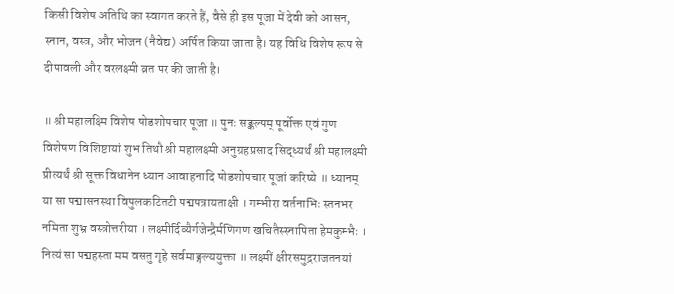किसी विशेष अतिथि का स्वागत करते हैं, वैसे ही इस पूजा में देवी को आसन, स्नान, वस्त्र, और भोजन (नैवेद्य) अर्पित किया जाता है। यह विधि विशेष रूप से दीपावली और वरलक्ष्मी व्रत पर की जाती है।

॥ श्री महालक्ष्मि विशेष षोडशोपचार पूजा ॥ पुनः सङ्कल्पम् पूर्वोक्त एवं गुण विशेषण विशिष्टायां शुभ तिथौ श्री महालक्ष्मी अनुग्रहप्रसाद सिद्ध्यर्थं श्री महालक्ष्मी प्रीत्यर्थं श्री सूक्त विधानेन ध्यान आवाहनादि षोडशोपचार पूजां करिष्ये ॥ ध्यानम् या सा पद्मासनस्था विपुलकटितटी पद्मपत्रायताक्षी । गम्भीरा वर्तनाभिः स्तनभर नमिता शुभ्र वस्त्रोत्तरीया । लक्ष्मीर्दिव्यैर्गजेन्द्रैर्मणिगण खचितैस्स्नापिता हेमकुम्भैः । नित्यं सा पद्महस्ता मम वसतु गृहे सर्वमाङ्गल्ययुक्ता ॥ लक्ष्मीं क्षीरसमुद्रराजतनयां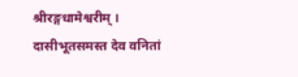श्रीरङ्गधामेश्वरीम् । दासीभूतसमस्त देव वनितां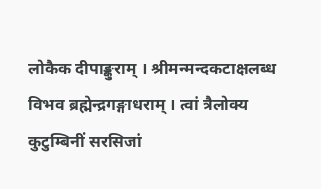लोकैक दीपाङ्कुराम् । श्रीमन्मन्दकटाक्षलब्ध विभव ब्रह्मेन्द्रगङ्गाधराम् । त्वां त्रैलोक्य कुटुम्बिनीं सरसिजां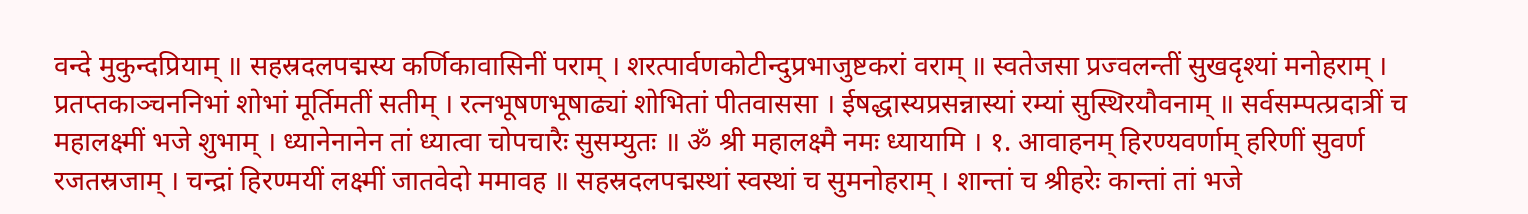वन्दे मुकुन्दप्रियाम् ॥ सहस्रदलपद्मस्य कर्णिकावासिनीं पराम् । शरत्पार्वणकोटीन्दुप्रभाजुष्टकरां वराम् ॥ स्वतेजसा प्रज्वलन्तीं सुखदृश्यां मनोहराम् । प्रतप्तकाञ्चननिभां शोभां मूर्तिमतीं सतीम् । रत्नभूषणभूषाढ्यां शोभितां पीतवाससा । ईषद्धास्यप्रसन्नास्यां रम्यां सुस्थिरयौवनाम् ॥ सर्वसम्पत्प्रदात्रीं च महालक्ष्मीं भजे शुभाम् । ध्यानेनानेन तां ध्यात्वा चोपचारैः सुसम्युतः ॥ ॐ श्री महालक्ष्मै नमः ध्यायामि । १. आवाहनम् हिरण्यवर्णाम् हरिणीं सुवर्ण रजतस्रजाम् । चन्द्रां हिरण्मयीं लक्ष्मीं जातवेदो ममावह ॥ सहस्रदलपद्मस्थां स्वस्थां च सुमनोहराम् । शान्तां च श्रीहरेः कान्तां तां भजे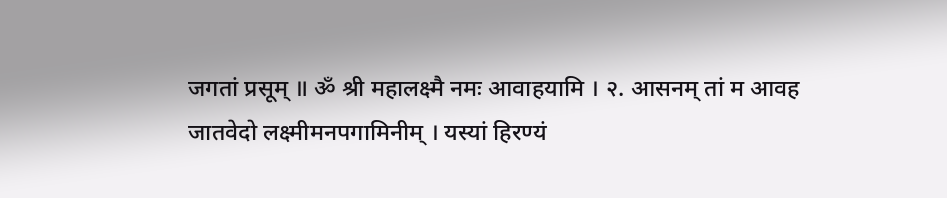जगतां प्रसूम् ॥ ॐ श्री महालक्ष्मै नमः आवाहयामि । २. आसनम् तां म आवह जातवेदो लक्ष्मीमनपगामिनीम् । यस्यां हिरण्यं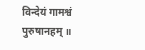विन्देयं गामश्वं पुरुषानहम् ॥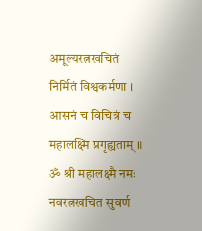अमूल्यरत्नखचितं निर्मितं विश्वकर्मणा । आसनं च विचित्रं च महालक्ष्मि प्रगृह्यताम् ॥ ॐ श्री महालक्ष्मै नमः नवरत्नखचित सुवर्ण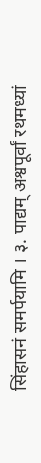सिंहासनं समर्पयामि । ३. पाद्यम् अश्वपूर्वां रथमध्यां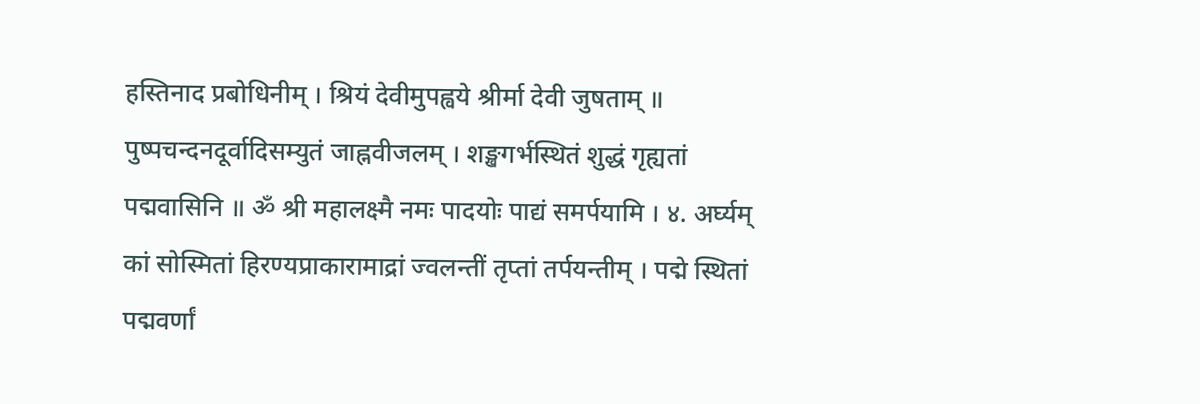हस्तिनाद प्रबोधिनीम् । श्रियं देवीमुपह्वये श्रीर्मा देवी जुषताम् ॥ पुष्पचन्दनदूर्वादिसम्युतं जाह्नवीजलम् । शङ्खगर्भस्थितं शुद्धं गृह्यतां पद्मवासिनि ॥ ॐ श्री महालक्ष्मै नमः पादयोः पाद्यं समर्पयामि । ४. अर्घ्यम् कां सोस्मितां हिरण्यप्राकारामाद्रां ज्वलन्तीं तृप्तां तर्पयन्तीम् । पद्मे स्थितां पद्मवर्णां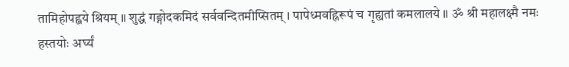तामिहोपह्वये श्रियम् ॥ शुद्धं गङ्गोदकमिदं सर्ववन्दितमीप्सितम् । पापेध्मवह्निरूपं च गृह्यतां कमलालये ॥ ॐ श्री महालक्ष्मै नमः हस्तयोः अर्घ्यं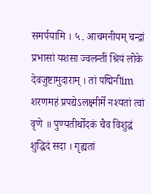समर्पयामि । ५. आचमनीयम् चन्द्रां प्रभासां यशसा ज्वलन्तीं श्रियं लोके देवजुष्टामुदाराम् । तां पद्मिनीim शरणमहं प्रपद्येऽलक्ष्मीर्मे नश्यतां त्वां वृणे ॥ पुण्यतीर्थोदकं चैव विशुद्धं शुद्धिदं सदा । गृह्यतां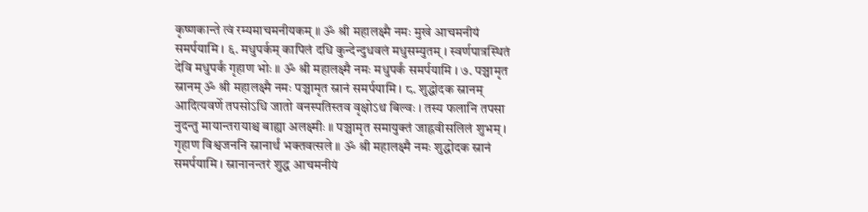कृष्णकान्ते त्वं रम्यमाचमनीयकम् ॥ ॐ श्री महालक्ष्मै नमः मुखे आचमनीयं समर्पयामि । ६. मधुपर्कम् कापिलं दधि कुन्देन्दुधवलं मधुसम्युतम् । स्वर्णपात्रस्थितं देवि मधुपर्कं गृहाण भोः ॥ ॐ श्री महालक्ष्मै नमः मधुपर्कं समर्पयामि । ७. पञ्चामृत स्नानम् ॐ श्री महालक्ष्मै नमः पञ्चामृत स्नानं समर्पयामि । ८. शुद्धोदक स्नानम् आदित्यवर्णे तपसोऽधि जातो वनस्पतिस्तव वृक्षोऽथ बिल्वः । तस्य फलानि तपसा नुदन्तु मायान्तरायाश्च बाह्या अलक्ष्मीः ॥ पञ्चामृत समायुक्तं जाह्नवीसलिलं शुभम् । गृहाण विश्वजननि स्नानार्थं भक्तवत्सले ॥ ॐ श्री महालक्ष्मै नमः शुद्धोदक स्नानं समर्पयामि । स्नानानन्तरं शुद्ध आचमनीयं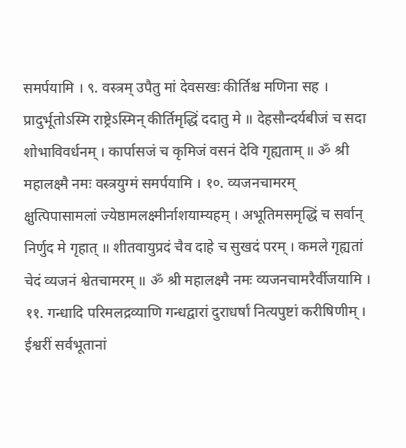समर्पयामि । ९. वस्त्रम् उपैतु मां देवसखः कीर्तिश्च मणिना सह । प्रादुर्भूतोऽस्मि राष्ट्रेऽस्मिन् कीर्तिमृद्धिं ददातु मे ॥ देहसौन्दर्यबीजं च सदा शोभाविवर्धनम् । कार्पासजं च कृमिजं वसनं देवि गृह्यताम् ॥ ॐ श्री महालक्ष्मै नमः वस्त्रयुग्मं समर्पयामि । १०. व्यजनचामरम् क्षुत्पिपासामलां ज्येष्ठामलक्ष्मीर्नाशयाम्यहम् । अभूतिमसमृद्धिं च सर्वान् निर्णुद मे गृहात् ॥ शीतवायुप्रदं चैव दाहे च सुखदं परम् । कमले गृह्यतां चेदं व्यजनं श्वेतचामरम् ॥ ॐ श्री महालक्ष्मै नमः व्यजनचामरैर्वीजयामि । ११. गन्धादि परिमलद्रव्याणि गन्धद्वारां दुराधर्षां नित्यपुष्टां करीषिणीम् । ईश्वरीं सर्वभूतानां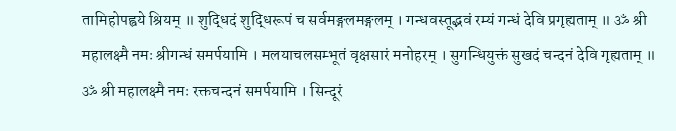तामिहोपह्वये श्रियम् ॥ शुद्धिदं शुद्धिरूपं च सर्वमङ्गलमङ्गलम् । गन्धवस्तूद्भवं रम्यं गन्धं देवि प्रगृह्यताम् ॥ ॐ श्री महालक्ष्मै नमः श्रीगन्धं समर्पयामि । मलयाचलसम्भूतं वृक्षसारं मनोहरम् । सुगन्धियुक्तं सुखदं चन्दनं देवि गृह्यताम् ॥ ॐ श्री महालक्ष्मै नमः रक्तचन्दनं समर्पयामि । सिन्दूरं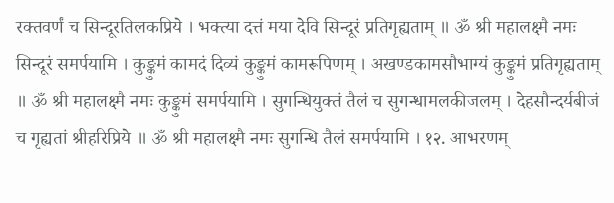रक्तवर्णं च सिन्दूरतिलकप्रिये । भक्त्या दत्तं मया देवि सिन्दूरं प्रतिगृह्यताम् ॥ ॐ श्री महालक्ष्मै नमः सिन्दूरं समर्पयामि । कुङ्कुमं कामदं दिव्यं कुङ्कुमं कामरूपिणम् । अखण्डकामसौभाग्यं कुङ्कुमं प्रतिगृह्यताम् ॥ ॐ श्री महालक्ष्मै नमः कुङ्कुमं समर्पयामि । सुगन्धियुक्तं तैलं च सुगन्धामलकीजलम् । देहसौन्दर्यबीजं च गृह्यतां श्रीहरिप्रिये ॥ ॐ श्री महालक्ष्मै नमः सुगन्धि तैलं समर्पयामि । १२. आभरणम्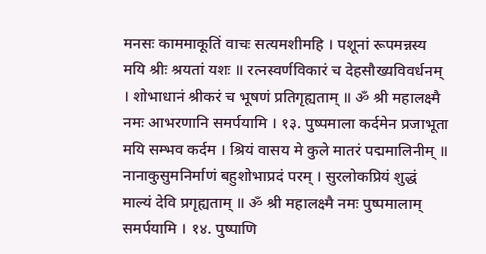मनसः काममाकूतिं वाचः सत्यमशीमहि । पशूनां रूपमन्नस्य मयि श्रीः श्रयतां यशः ॥ रत्नस्वर्णविकारं च देहसौख्यविवर्धनम् । शोभाधानं श्रीकरं च भूषणं प्रतिगृह्यताम् ॥ ॐ श्री महालक्ष्मै नमः आभरणानि समर्पयामि । १३. पुष्पमाला कर्दमेन प्रजाभूता मयि सम्भव कर्दम । श्रियं वासय मे कुले मातरं पद्ममालिनीम् ॥ नानाकुसुमनिर्माणं बहुशोभाप्रदं परम् । सुरलोकप्रियं शुद्धं माल्यं देवि प्रगृह्यताम् ॥ ॐ श्री महालक्ष्मै नमः पुष्पमालाम् समर्पयामि । १४. पुष्पाणि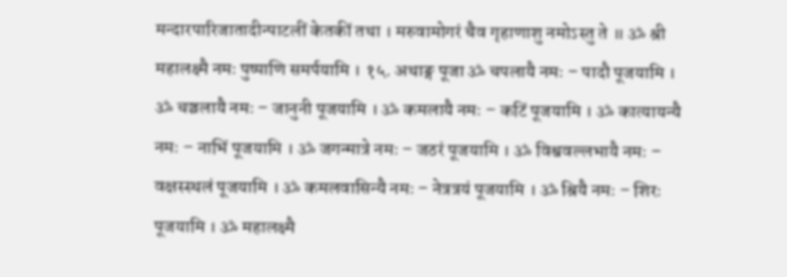मन्दारपारिजातादीन्पाटलीं केतकीं तथा । मरुवामोगरं चैव गृहाणाशु नमोऽस्तु ते ॥ ॐ श्री महालक्ष्मै नमः पुष्पाणि समर्पयामि । १५. अथाङ्ग पूजा ॐ चपलायै नमः – पादौ पूजयामि । ॐ चञ्चलायै नमः – जानुनी पूजयामि । ॐ कमलायै नमः – कटिं पूजयामि । ॐ कात्यायन्यै नमः – नाभिं पूजयामि । ॐ जगन्मात्रे नमः – जठरं पूजयामि । ॐ विश्ववल्लभायै नमः – वक्षस्स्थलं पूजयामि । ॐ कमलवासिन्यै नमः – नेत्रत्रयं पूजयामि । ॐ श्रियै नमः – शिरः पूजयामि । ॐ महालक्ष्मै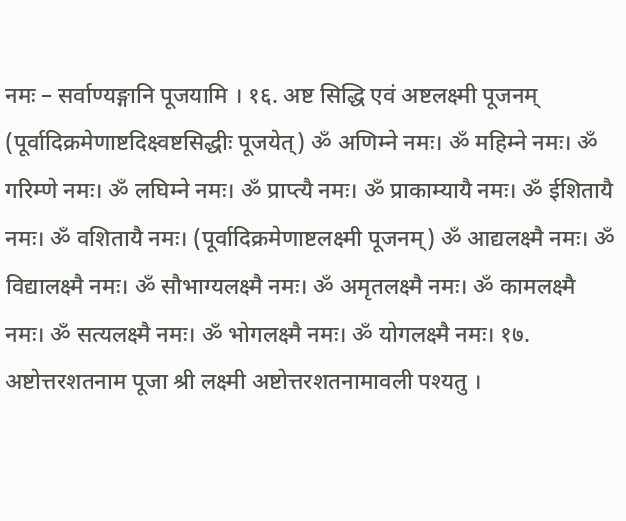नमः – सर्वाण्यङ्गानि पूजयामि । १६. अष्ट सिद्धि एवं अष्टलक्ष्मी पूजनम् (पूर्वादिक्रमेणाष्टदिक्ष्वष्टसिद्धीः पूजयेत्) ॐ अणिम्ने नमः। ॐ महिम्ने नमः। ॐ गरिम्णे नमः। ॐ लघिम्ने नमः। ॐ प्राप्त्यै नमः। ॐ प्राकाम्यायै नमः। ॐ ईशितायै नमः। ॐ वशितायै नमः। (पूर्वादिक्रमेणाष्टलक्ष्मी पूजनम्) ॐ आद्यलक्ष्मै नमः। ॐ विद्यालक्ष्मै नमः। ॐ सौभाग्यलक्ष्मै नमः। ॐ अमृतलक्ष्मै नमः। ॐ कामलक्ष्मै नमः। ॐ सत्यलक्ष्मै नमः। ॐ भोगलक्ष्मै नमः। ॐ योगलक्ष्मै नमः। १७. अष्टोत्तरशतनाम पूजा श्री लक्ष्मी अष्टोत्तरशतनामावली पश्यतु ।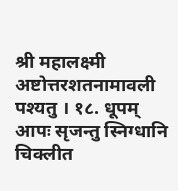श्री महालक्ष्मी अष्टोत्तरशतनामावली पश्यतु । १८. धूपम् आपः सृजन्तु स्निग्धानि चिक्लीत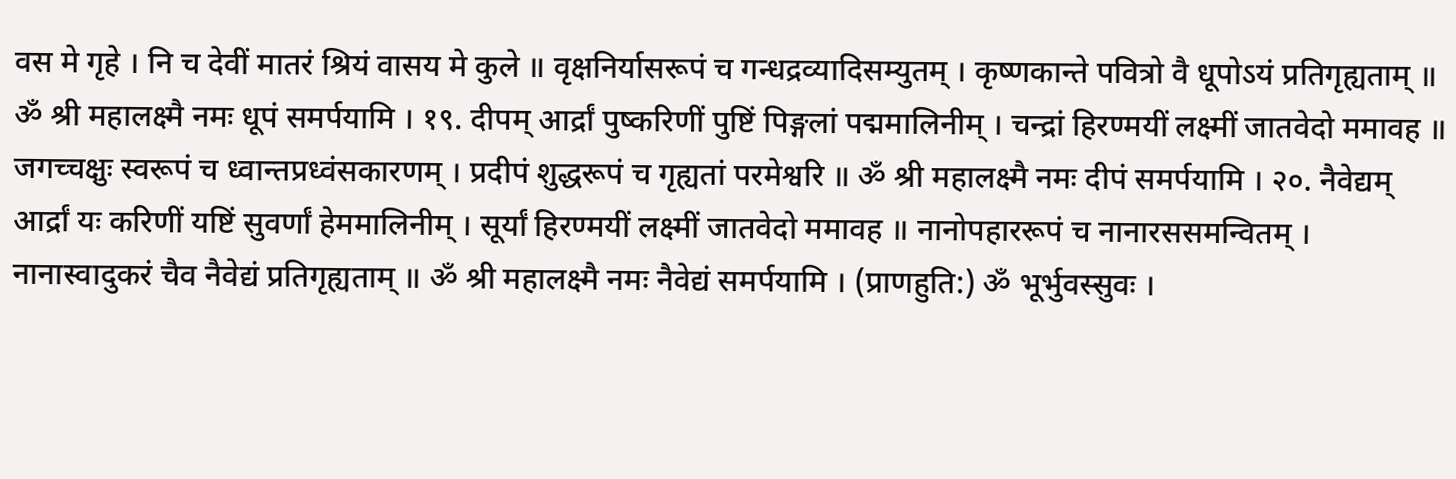वस मे गृहे । नि च देवीं मातरं श्रियं वासय मे कुले ॥ वृक्षनिर्यासरूपं च गन्धद्रव्यादिसम्युतम् । कृष्णकान्ते पवित्रो वै धूपोऽयं प्रतिगृह्यताम् ॥ ॐ श्री महालक्ष्मै नमः धूपं समर्पयामि । १९. दीपम् आर्द्रां पुष्करिणीं पुष्टिं पिङ्गलां पद्ममालिनीम् । चन्द्रां हिरण्मयीं लक्ष्मीं जातवेदो ममावह ॥ जगच्चक्षुः स्वरूपं च ध्वान्तप्रध्वंसकारणम् । प्रदीपं शुद्धरूपं च गृह्यतां परमेश्वरि ॥ ॐ श्री महालक्ष्मै नमः दीपं समर्पयामि । २०. नैवेद्यम् आर्द्रां यः करिणीं यष्टिं सुवर्णां हेममालिनीम् । सूर्यां हिरण्मयीं लक्ष्मीं जातवेदो ममावह ॥ नानोपहाररूपं च नानारससमन्वितम् । नानास्वादुकरं चैव नैवेद्यं प्रतिगृह्यताम् ॥ ॐ श्री महालक्ष्मै नमः नैवेद्यं समर्पयामि । (प्राणहुति:) ॐ भूर्भुवस्सुवः ।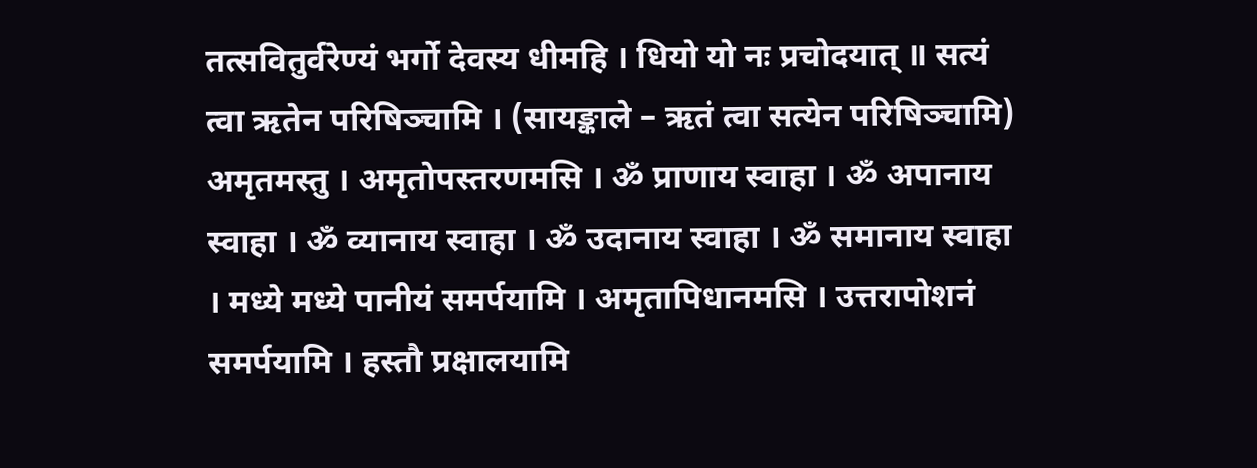तत्सवितुर्वरेण्यं भर्गो देवस्य धीमहि । धियो यो नः प्रचोदयात् ॥ सत्यं त्वा ऋतेन परिषिञ्चामि । (सायङ्काले – ऋतं त्वा सत्येन परिषिञ्चामि) अमृतमस्तु । अमृतोपस्तरणमसि । ॐ प्राणाय स्वाहा । ॐ अपानाय स्वाहा । ॐ व्यानाय स्वाहा । ॐ उदानाय स्वाहा । ॐ समानाय स्वाहा । मध्ये मध्ये पानीयं समर्पयामि । अमृतापिधानमसि । उत्तरापोशनं समर्पयामि । हस्तौ प्रक्षालयामि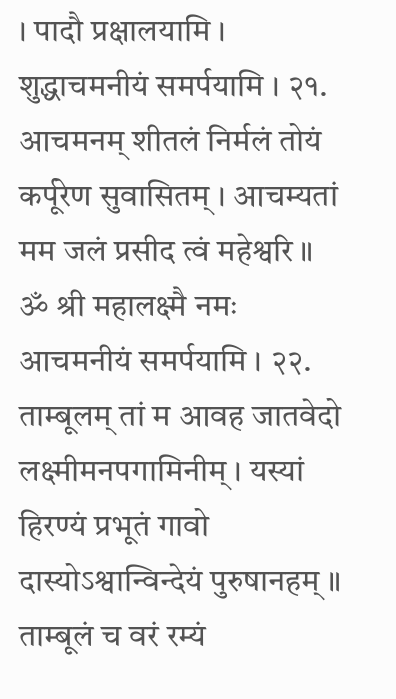। पादौ प्रक्षालयामि । शुद्धाचमनीयं समर्पयामि । २१. आचमनम् शीतलं निर्मलं तोयं कर्पूरेण सुवासितम् । आचम्यतां मम जलं प्रसीद त्वं महेश्वरि ॥ ॐ श्री महालक्ष्मै नमः आचमनीयं समर्पयामि । २२. ताम्बूलम् तां म आवह जातवेदो लक्ष्मीमनपगामिनीम् । यस्यां हिरण्यं प्रभूतं गावो दास्योऽश्वान्विन्देयं पुरुषानहम् ॥ ताम्बूलं च वरं रम्यं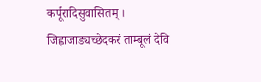कर्पूरादिसुवासितम् । जिह्वाजाड्यच्छेदकरं ताम्बूलं देवि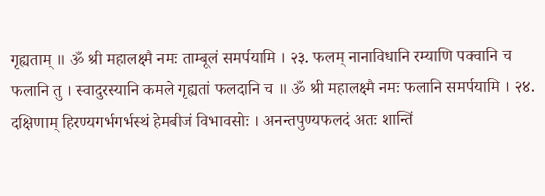गृह्यताम् ॥ ॐ श्री महालक्ष्मै नमः ताम्बूलं समर्पयामि । २३. फलम् नानाविधानि रम्याणि पक्वानि च फलानि तु । स्वादुरस्यानि कमले गृह्यतां फलदानि च ॥ ॐ श्री महालक्ष्मै नमः फलानि समर्पयामि । २४. दक्षिणाम् हिरण्यगर्भगर्भस्थं हेमबीजं विभावसोः । अनन्तपुण्यफलदं अतः शान्तिं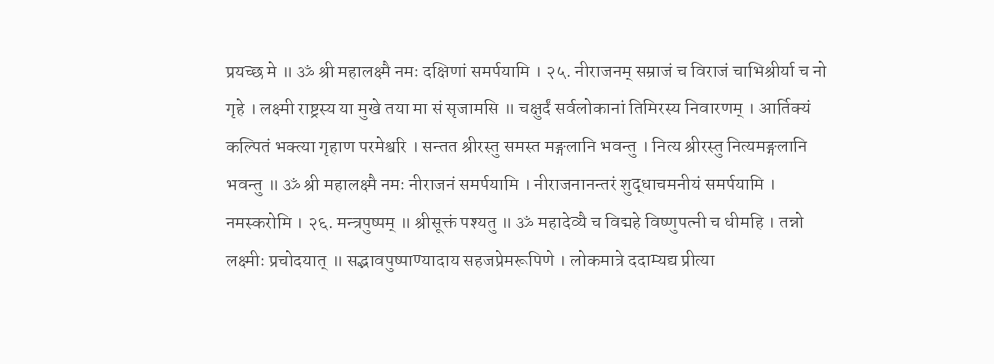प्रयच्छ मे ॥ ॐ श्री महालक्ष्मै नमः दक्षिणां समर्पयामि । २५. नीराजनम् सम्राजं च विराजं चाभिश्रीर्या च नो गृहे । लक्ष्मी राष्ट्रस्य या मुखे तया मा सं सृजामसि ॥ चक्षुर्दं सर्वलोकानां तिमिरस्य निवारणम् । आर्तिक्यं कल्पितं भक्त्या गृहाण परमेश्वरि । सन्तत श्रीरस्तु समस्त मङ्गलानि भवन्तु । नित्य श्रीरस्तु नित्यमङ्गलानि भवन्तु ॥ ॐ श्री महालक्ष्मै नमः नीराजनं समर्पयामि । नीराजनानन्तरं शुद्धाचमनीयं समर्पयामि । नमस्करोमि । २६. मन्त्रपुष्पम् ॥ श्रीसूक्तं पश्यतु ॥ ॐ महादेव्यै च विद्महे विष्णुपत्नी च धीमहि । तन्नो लक्ष्मीः प्रचोदयात् ॥ सद्भावपुष्पाण्यादाय सहजप्रेमरूपिणे । लोकमात्रे ददाम्यद्य प्रीत्या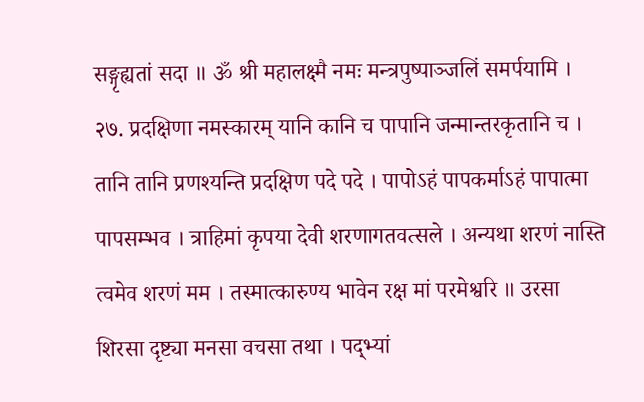सङ्गृह्यतां सदा ॥ ॐ श्री महालक्ष्मै नमः मन्त्रपुष्पाञ्जलिं समर्पयामि । २७. प्रदक्षिणा नमस्कारम् यानि कानि च पापानि जन्मान्तरकृतानि च । तानि तानि प्रणश्यन्ति प्रदक्षिण पदे पदे । पापोऽहं पापकर्माऽहं पापात्मा पापसम्भव । त्राहिमां कृपया देवी शरणागतवत्सले । अन्यथा शरणं नास्ति त्वमेव शरणं मम । तस्मात्कारुण्य भावेन रक्ष मां परमेश्वरि ॥ उरसा शिरसा दृष्ट्या मनसा वचसा तथा । पद्भ्यां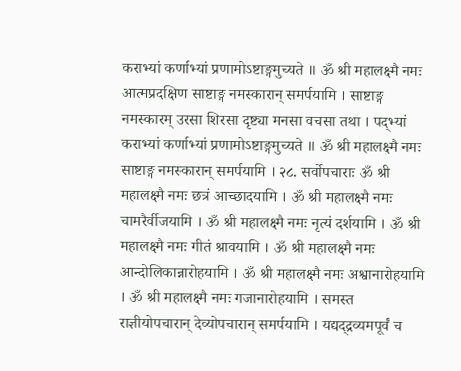कराभ्यां कर्णाभ्यां प्रणामोऽष्टाङ्गमुच्यते ॥ ॐ श्री महालक्ष्मै नमः आत्मप्रदक्षिण साष्टाङ्ग नमस्कारान् समर्पयामि । साष्टाङ्ग नमस्कारम् उरसा शिरसा दृष्ट्या मनसा वचसा तथा । पद्भ्यां कराभ्यां कर्णाभ्यां प्रणामोऽष्टाङ्गमुच्यते ॥ ॐ श्री महालक्ष्मै नमः साष्टाङ्ग नमस्कारान् समर्पयामि । २८. सर्वोपचाराः ॐ श्री महालक्ष्मै नमः छत्रं आच्छादयामि । ॐ श्री महालक्ष्मै नमः चामरैर्वीजयामि । ॐ श्री महालक्ष्मै नमः नृत्यं दर्शयामि । ॐ श्री महालक्ष्मै नमः गीतं श्रावयामि । ॐ श्री महालक्ष्मै नमः आन्दोलिकान्नारोहयामि । ॐ श्री महालक्ष्मै नमः अश्वानारोहयामि । ॐ श्री महालक्ष्मै नमः गजानारोहयामि । समस्त राज्ञीयोपचारान् देव्योपचारान् समर्पयामि । यद्यद्द्रव्यमपूर्वं च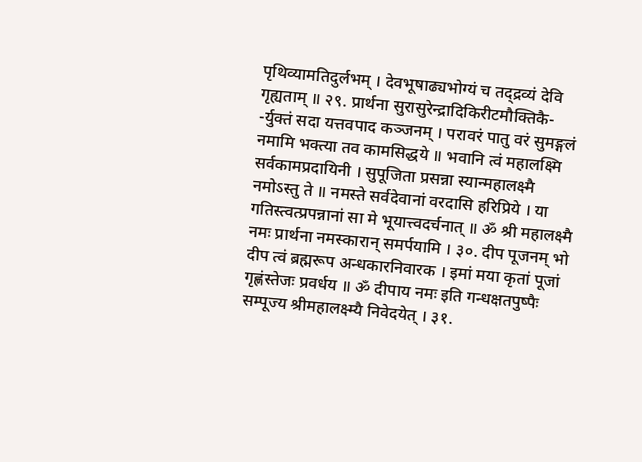पृथिव्यामतिदुर्लभम् । देवभूषाढ्यभोग्यं च तद्द्रव्यं देवि गृह्यताम् ॥ २९. प्रार्थना सुरासुरेन्द्रादिकिरीटमौक्तिकै- -र्युक्तं सदा यत्तवपाद कञ्जनम् । परावरं पातु वरं सुमङ्गलं नमामि भक्त्या तव कामसिद्धये ॥ भवानि त्वं महालक्ष्मि सर्वकामप्रदायिनी । सुपूजिता प्रसन्ना स्यान्महालक्ष्मै नमोऽस्तु ते ॥ नमस्ते सर्वदेवानां वरदासि हरिप्रिये । या गतिस्त्वत्प्रपन्नानां सा मे भूयात्त्वदर्चनात् ॥ ॐ श्री महालक्ष्मै नमः प्रार्थना नमस्कारान् समर्पयामि । ३०. दीप पूजनम् भो दीप त्वं ब्रह्मरूप अन्धकारनिवारक । इमां मया कृतां पूजां गृह्णंस्तेजः प्रवर्धय ॥ ॐ दीपाय नमः इति गन्धक्षतपुष्पैः सम्पूज्य श्रीमहालक्ष्म्यै निवेदयेत् । ३१.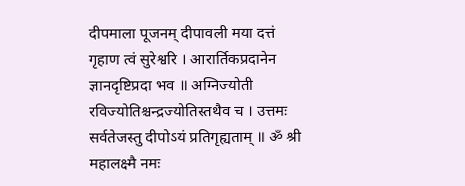दीपमाला पूजनम् दीपावली मया दत्तं गृहाण त्वं सुरेश्वरि । आरार्तिकप्रदानेन ज्ञानदृष्टिप्रदा भव ॥ अग्निज्योती रविज्योतिश्चन्द्रज्योतिस्तथैव च । उत्तमः सर्वतेजस्तु दीपोऽयं प्रतिगृह्यताम् ॥ ॐ श्री महालक्ष्मै नमः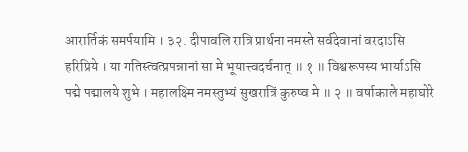आरार्तिकं समर्पयामि । ३२. दीपावलि रात्रि प्रार्थना नमस्ते सर्वदेवानां वरदाऽसि हरिप्रिये । या गतिस्त्वत्प्रपन्नानां सा मे भूयात्त्वदर्चनात् ॥ १ ॥ विश्वरूपस्य भार्याऽसि पद्मे पद्मालये शुभे । महालक्ष्मि नमस्तुभ्यं सुखरात्रिं कुरुष्व मे ॥ २ ॥ वर्षाकाले महाघोरे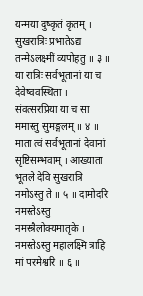यन्मया दुष्कृतं कृतम् । सुखरात्रिः प्रभातेऽद्य तन्मेऽलक्ष्मीं व्यपोहतु ॥ ३ ॥ या रात्रिः सर्वभूतानां या च देवेष्ववस्थिता । संवत्सरप्रिया या च सा ममास्तु सुमङ्गलम् ॥ ४ ॥ माता त्वं सर्वभूतानां देवानां सृष्टिसम्भवाम् । आख्याता भूतले देवि सुखरात्रि नमोऽस्तु ते ॥ ५ ॥ दामोदरि नमस्तेऽस्तु नमस्त्रैलोक्यमातृके । नमस्तेऽस्तु महालक्ष्मि त्राहि मां परमेश्वरि ॥ ६ ॥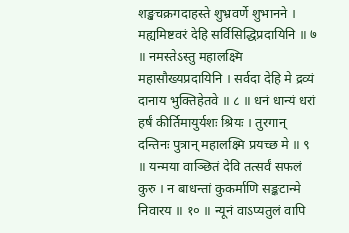शङ्खचक्रगदाहस्ते शुभ्रवर्णे शुभानने । मह्यमिष्टवरं देहि सर्विसिद्धिप्रदायिनि ॥ ७ ॥ नमस्तेऽस्तु महालक्ष्मि महासौख्यप्रदायिनि । सर्वदा देहि मे द्रव्यं दानाय भुक्तिहेतवे ॥ ८ ॥ धनं धान्यं धरां हर्षं कीर्तिमायुर्यशः श्रियः । तुरगान् दन्तिनः पुत्रान् महालक्ष्मि प्रयच्छ मे ॥ ९ ॥ यन्मया वाञ्छितं देवि तत्सर्वं सफलं कुरु । न बाधन्तां कुकर्माणि सङ्कटान्मे निवारय ॥ १० ॥ न्यूनं वाऽप्यतुलं वापि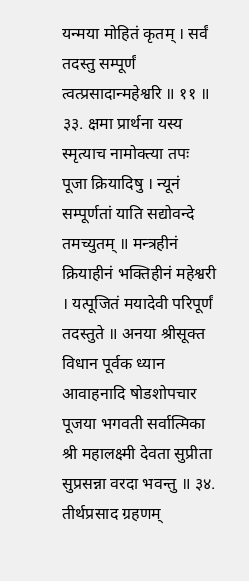यन्मया मोहितं कृतम् । सर्वं तदस्तु सम्पूर्णं त्वत्प्रसादान्महेश्वरि ॥ ११ ॥ ३३. क्षमा प्रार्थना यस्य स्मृत्याच नामोक्त्या तपः पूजा क्रियादिषु । न्यूनं सम्पूर्णतां याति सद्योवन्दे तमच्युतम् ॥ मन्त्रहीनं क्रियाहीनं भक्तिहीनं महेश्वरी । यत्पूजितं मयादेवी परिपूर्णं तदस्तुते ॥ अनया श्रीसूक्त विधान पूर्वक ध्यान आवाहनादि षोडशोपचार पूजया भगवती सर्वात्मिका श्री महालक्ष्मी देवता सुप्रीता सुप्रसन्ना वरदा भवन्तु ॥ ३४. तीर्थप्रसाद ग्रहणम्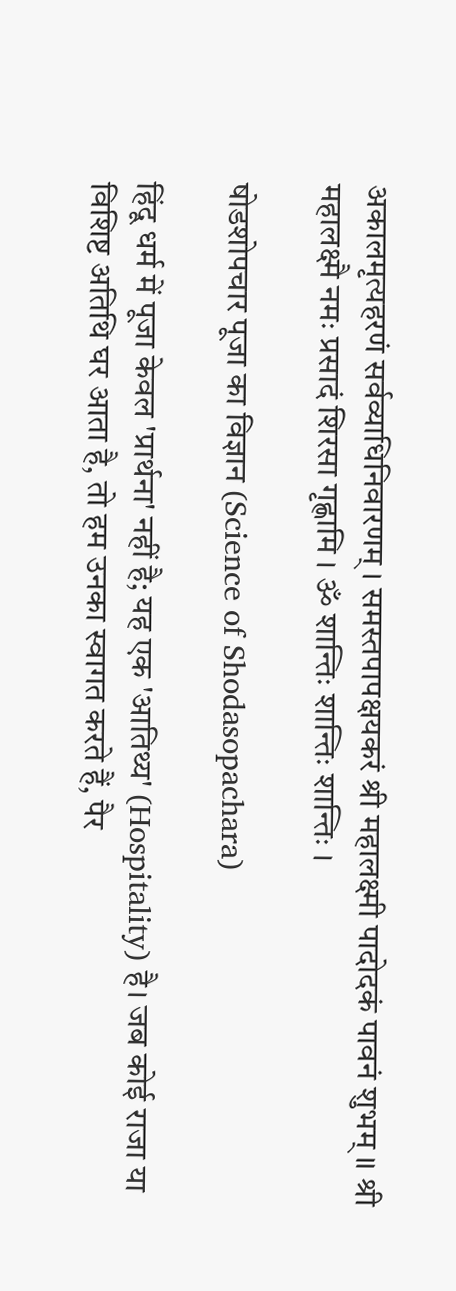अकालमृत्यहरणं सर्वव्याधिनिवारणम् । समस्तपापक्षयकरं श्री महालक्ष्मी पादोदकं पावनं शुभम् ॥ श्री महालक्ष्मै नमः प्रसादं शिरसा गृह्णामि । ॐ शान्तिः शान्तिः शान्तिः ।

षोडशोपचार पूजा का विज्ञान (Science of Shodasopachara)

हिंदू धर्म में पूजा केवल 'प्रार्थना' नहीं है; यह एक 'आतिथ्य' (Hospitality) है। जब कोई राजा या विशिष्ट अतिथि घर आता है, तो हम उनका स्वागत करते हैं, पैर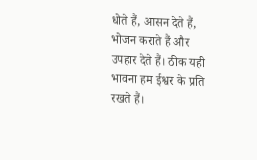धोते हैं, आसन देते हैं, भोजन कराते हैं और उपहार देते हैं। ठीक यही भावना हम ईश्वर के प्रति रखते हैं।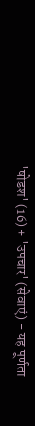'षोडश' (16) + 'उपचार' (सेवाएं) - यह पूर्णता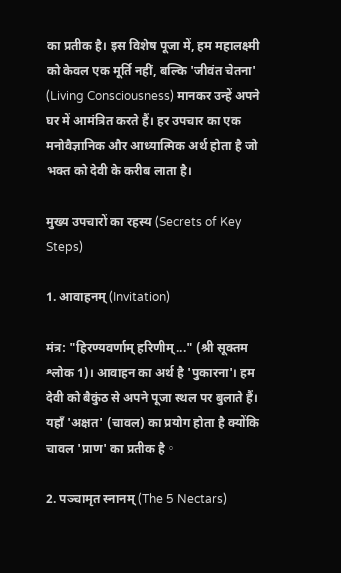का प्रतीक है। इस विशेष पूजा में, हम महालक्ष्मी को केवल एक मूर्ति नहीं, बल्कि 'जीवंत चेतना' (Living Consciousness) मानकर उन्हें अपने घर में आमंत्रित करते हैं। हर उपचार का एक मनोवैज्ञानिक और आध्यात्मिक अर्थ होता है जो भक्त को देवी के करीब लाता है।

मुख्य उपचारों का रहस्य (Secrets of Key Steps)

1. आवाहनम् (Invitation)

मंत्र: "हिरण्यवर्णाम् हरिणीम्..." (श्री सूक्तम श्लोक 1)। आवाहन का अर्थ है 'पुकारना'। हम देवी को बैकुंठ से अपने पूजा स्थल पर बुलाते हैं। यहाँ 'अक्षत' (चावल) का प्रयोग होता है क्योंकि चावल 'प्राण' का प्रतीक है。

2. पञ्चामृत स्नानम् (The 5 Nectars)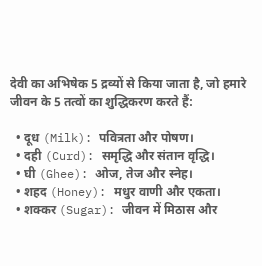देवी का अभिषेक 5 द्रव्यों से किया जाता है, जो हमारे जीवन के 5 तत्वों का शुद्धिकरण करते हैं:

  • दूध (Milk): पवित्रता और पोषण।
  • दही (Curd): समृद्धि और संतान वृद्धि।
  • घी (Ghee): ओज, तेज और स्नेह।
  • शहद (Honey): मधुर वाणी और एकता।
  • शक्कर (Sugar): जीवन में मिठास और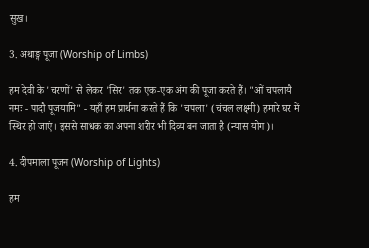सुख।

3. अथाङ्ग पूजा (Worship of Limbs)

हम देवी के 'चरणों' से लेकर 'सिर' तक एक-एक अंग की पूजा करते हैं। "ओं चपलायै नमः - पादौ पूजयामि" - यहाँ हम प्रार्थना करते हैं कि 'चपला' (चंचल लक्ष्मी) हमारे घर में स्थिर हो जाएं। इससे साधक का अपना शरीर भी दिव्य बन जाता है (न्यास योग)।

4. दीपमाला पूजन (Worship of Lights)

हम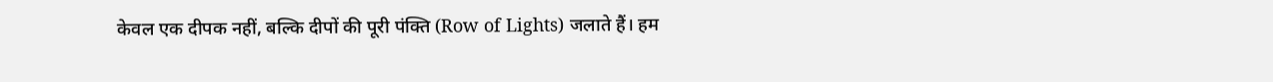केवल एक दीपक नहीं, बल्कि दीपों की पूरी पंक्ति (Row of Lights) जलाते हैं। हम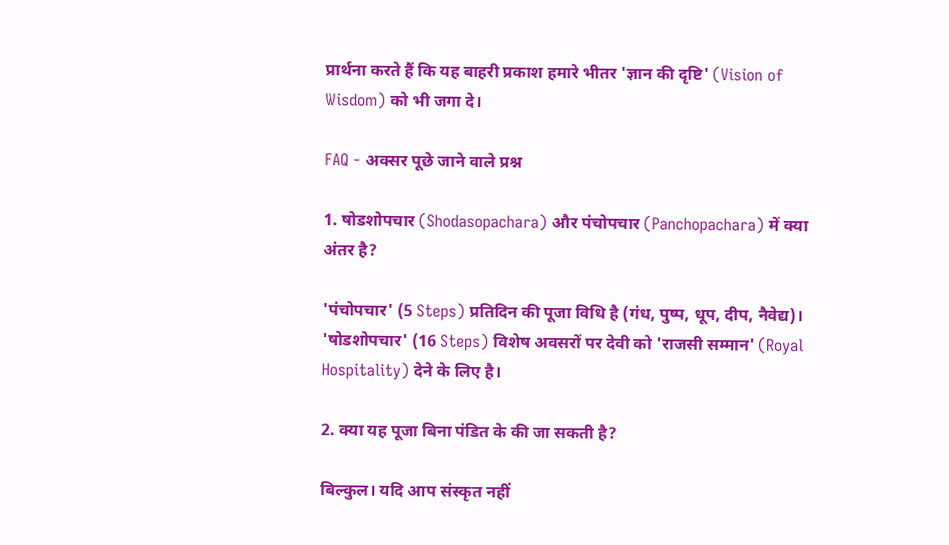प्रार्थना करते हैं कि यह बाहरी प्रकाश हमारे भीतर 'ज्ञान की दृष्टि' (Vision of Wisdom) को भी जगा दे।

FAQ - अक्सर पूछे जाने वाले प्रश्न

1. षोडशोपचार (Shodasopachara) और पंचोपचार (Panchopachara) में क्या अंतर है?

'पंचोपचार' (5 Steps) प्रतिदिन की पूजा विधि है (गंध, पुष्प, धूप, दीप, नैवेद्य)। 'षोडशोपचार' (16 Steps) विशेष अवसरों पर देवी को 'राजसी सम्मान' (Royal Hospitality) देने के लिए है।

2. क्या यह पूजा बिना पंडित के की जा सकती है?

बिल्कुल। यदि आप संस्कृत नहीं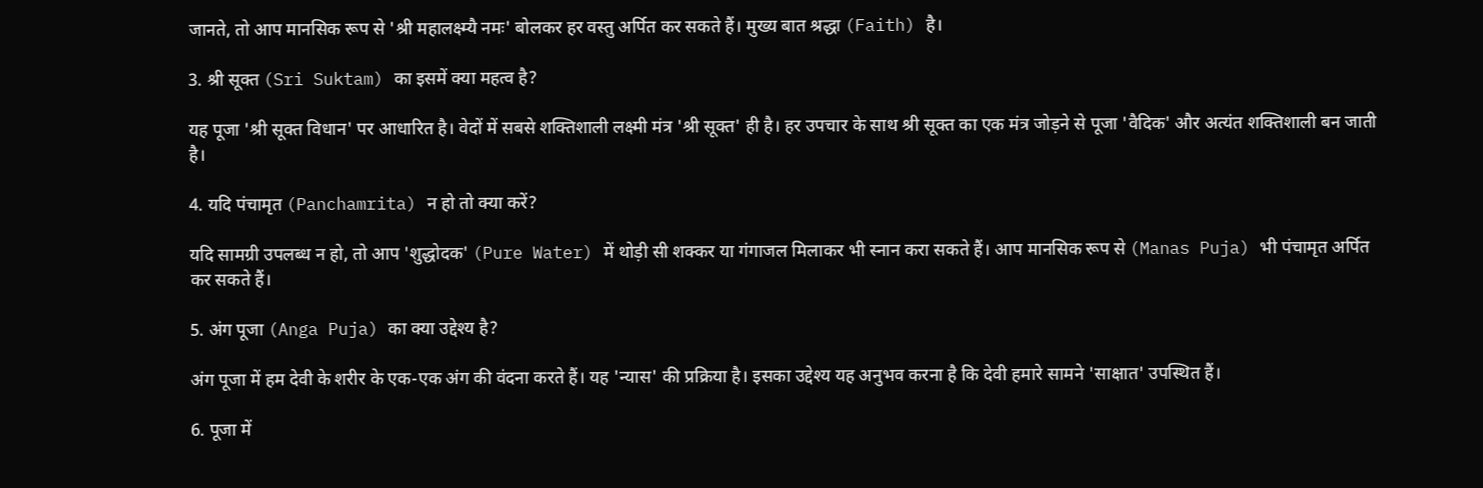जानते, तो आप मानसिक रूप से 'श्री महालक्ष्म्यै नमः' बोलकर हर वस्तु अर्पित कर सकते हैं। मुख्य बात श्रद्धा (Faith) है।

3. श्री सूक्त (Sri Suktam) का इसमें क्या महत्व है?

यह पूजा 'श्री सूक्त विधान' पर आधारित है। वेदों में सबसे शक्तिशाली लक्ष्मी मंत्र 'श्री सूक्त' ही है। हर उपचार के साथ श्री सूक्त का एक मंत्र जोड़ने से पूजा 'वैदिक' और अत्यंत शक्तिशाली बन जाती है।

4. यदि पंचामृत (Panchamrita) न हो तो क्या करें?

यदि सामग्री उपलब्ध न हो, तो आप 'शुद्धोदक' (Pure Water) में थोड़ी सी शक्कर या गंगाजल मिलाकर भी स्नान करा सकते हैं। आप मानसिक रूप से (Manas Puja) भी पंचामृत अर्पित कर सकते हैं।

5. अंग पूजा (Anga Puja) का क्या उद्देश्य है?

अंग पूजा में हम देवी के शरीर के एक-एक अंग की वंदना करते हैं। यह 'न्यास' की प्रक्रिया है। इसका उद्देश्य यह अनुभव करना है कि देवी हमारे सामने 'साक्षात' उपस्थित हैं।

6. पूजा में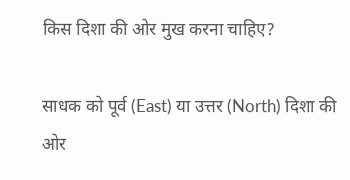किस दिशा की ओर मुख करना चाहिए?

साधक को पूर्व (East) या उत्तर (North) दिशा की ओर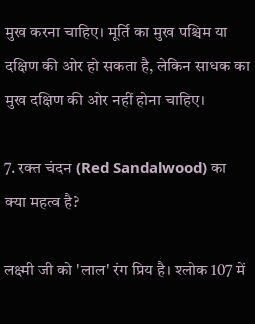मुख करना चाहिए। मूर्ति का मुख पश्चिम या दक्षिण की ओर हो सकता है, लेकिन साधक का मुख दक्षिण की ओर नहीं होना चाहिए।

7. रक्त चंदन (Red Sandalwood) का क्या महत्व है?

लक्ष्मी जी को 'लाल' रंग प्रिय है। श्लोक 107 में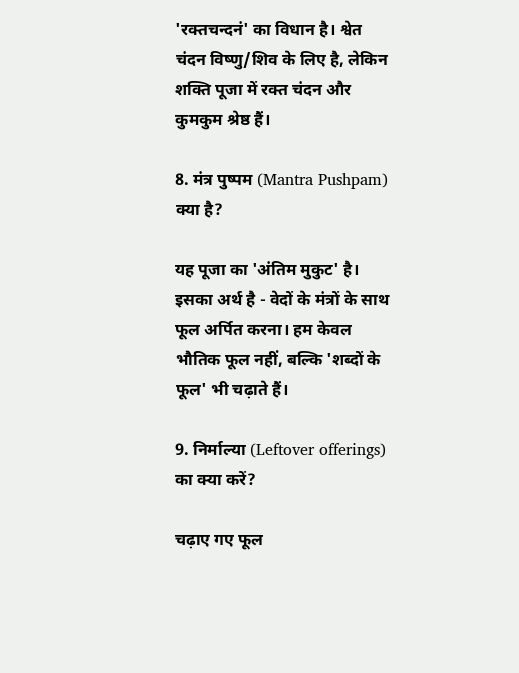'रक्तचन्दनं' का विधान है। श्वेत चंदन विष्णु/शिव के लिए है, लेकिन शक्ति पूजा में रक्त चंदन और कुमकुम श्रेष्ठ हैं।

8. मंत्र पुष्पम (Mantra Pushpam) क्या है?

यह पूजा का 'अंतिम मुकुट' है। इसका अर्थ है - वेदों के मंत्रों के साथ फूल अर्पित करना। हम केवल भौतिक फूल नहीं, बल्कि 'शब्दों के फूल' भी चढ़ाते हैं।

9. निर्माल्या (Leftover offerings) का क्या करें?

चढ़ाए गए फूल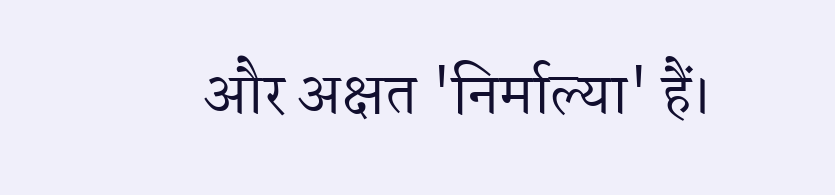और अक्षत 'निर्माल्या' हैं।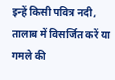इन्हें किसी पवित्र नदी, तालाब में विसर्जित करें या गमले की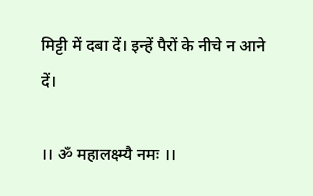मिट्टी में दबा दें। इन्हें पैरों के नीचे न आने दें।

।। ॐ महालक्ष्म्यै नमः ।।